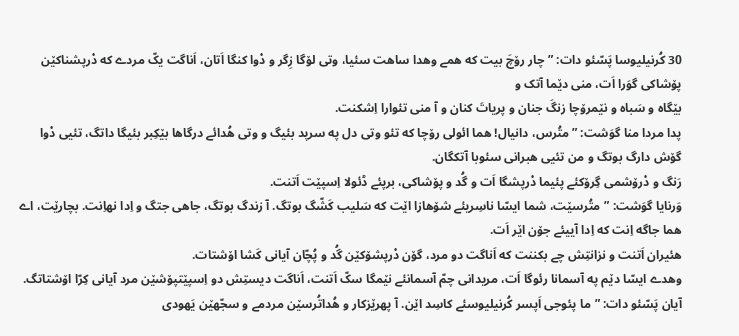30 کُرنیلیوسا پَسّئو دات: ”چار رۆچَ بیت که همے وهدا ساهت سئیا، وتی لۆگا زِگر و دْوا کنگا اَتان، اَناگت یکّ مردے که دْرپشناکێن پۆشاکی گوَرا اَت، منی دێما آتک و
بێگاه و سَباه و نێمرۆچا زنگَ جنان و پریاتَ کنان و آ منی تئوارا اِشکنت.
پدا مردا منا گوَشت: ”متُرس، دانیال! هما ائولی رۆچا که تئو وتی دل په سرپد بئیگ و وتی هُدائے درگاها بێکِبر بئیگا داتگ، تئیی دْوا گۆش دارگ بوتگ و من تئیی هبرانی سئوبا آتکگان.
رَنگ و دْرۆشمی گِرۆکئے پئیما دْرپشگا اَت و گُد و پۆشاکی، برپئے ڈئولا اِسپێت اَتنت.
وَرنایا گوَشت: ”متُرسێت، شما ایسّا ناسِریئے شۆهازا اێت که سَلیب کَشّگ بوتگ. آ زندگ بوتگ، جاهی جتگ و اِدا نهاِنت. بچارێت، اے هما جاگه اِنت که اِدا آییئے جۆن اێر اَت.
هئیران اَتنت و نزانتِش چے بکننت که اَناگت دو مرد، گۆن دْرپشۆکێن گُد و پُچّان آیانی کَشا اۆشتات.
وهدے ایسّا دێم په آسمانا رئوگا اَت، مریدانی چمّ آسمانئے نێمگا سکّ اَتنت، اَناگت دیستِش دو اِسپێتپۆشێن مرد آیانی کِرّا اۆشتاتگ.
آیان پَسّئو دات: ”ما پئوجی اَپسر کُرنیلیوسئے کاسِد اێن. آ پهرێزکار و هُداتُرسێن مردمے و سجّهێن یَهودی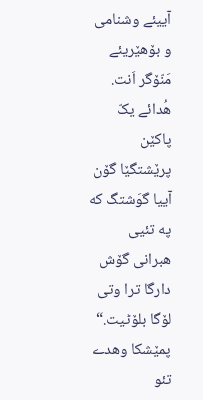آییئے وشنامی و بۆهێریئے مَنّۆگر اَنت. هُدائے یکّ پاکێن پرێشتگێا گۆن آییا گوَشتگ که په تئیی هبرانی گۆش دارگا ترا وتی لۆگا بلۆٹیت.“
پمێشکا وهدے تئو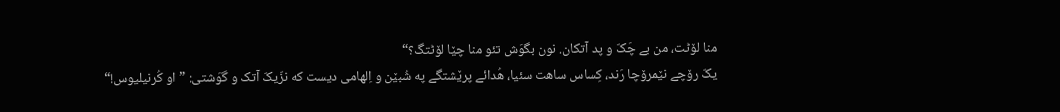منا لۆٹت، من بے چَکّ و پد آتکان. نون بگوَش تئو منا چێا لۆٹتگ؟“
یکّ رۆچے نێمرۆچا رَند، کِساس ساهت سئیا، هُدائے پرێشتگے په شُبێن و اِلهامی دیست که نزّیکّ آتک و گوَشتی: ”او کُرنیلیوس!“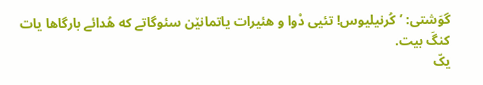گوَشتی: ’کُرنیلیوس! تئیی دْوا و هئیرات یاتمانێن سئوگاتے که هُدائے بارگاها یات کنگَ بیت.
یکّ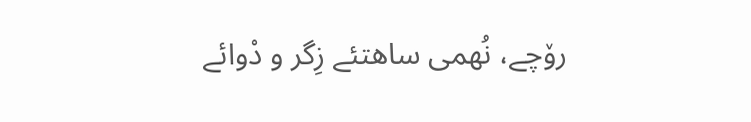رۆچے، نُهمی ساهتئے زِگر و دْوائے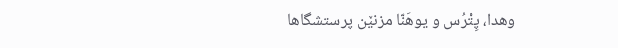وهدا، پِتْرُس و یوهَنّا مزنێن پرستشگاها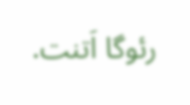رئوگا اَتنت.